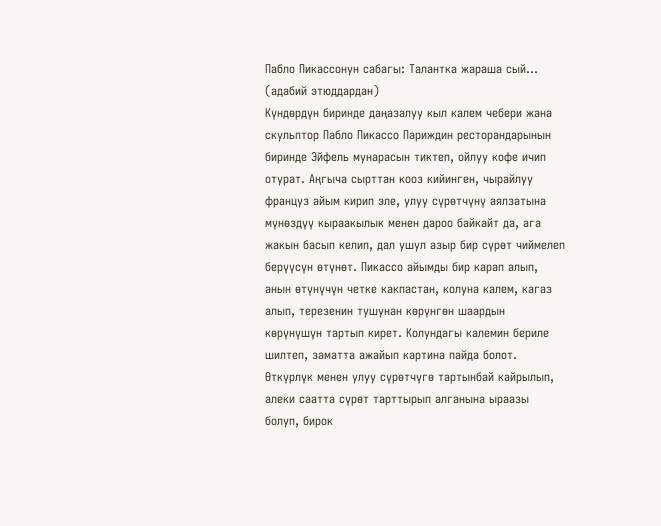Пабло Пикассонун сабагы: Талантка жараша сый…
(адабий этюддардан)
Күндөрдүн биринде даңазалуу кыл калем чебери жана скульптор Пабло Пикассо Париждин ресторандарынын биринде Эйфель мунарасын тиктеп, ойлуу кофе ичип отурат. Аңгыча сырттан кооз кийинген, чырайлуу француз айым кирип эле, улуу сүрөтчүнү аялзатына мүнөздүү кыраакылык менен дароо байкайт да, ага жакын басып келип, дал ушул азыр бир сүрөт чиймелеп берүүсүн өтүнөт. Пикассо айымды бир карап алып, анын өтүнүчүн четке какпастан, колуна калем, кагаз алып, терезенин тушунан көрүнгөн шаардын көрүнүшүн тартып кирет. Колундагы калемин бериле шилтеп, заматта ажайып картина пайда болот.
Өткүрлүк менен улуу сүрөтчүгө тартынбай кайрылып, алеки саатта сүрөт тарттырып алганына ыраазы болуп, бирок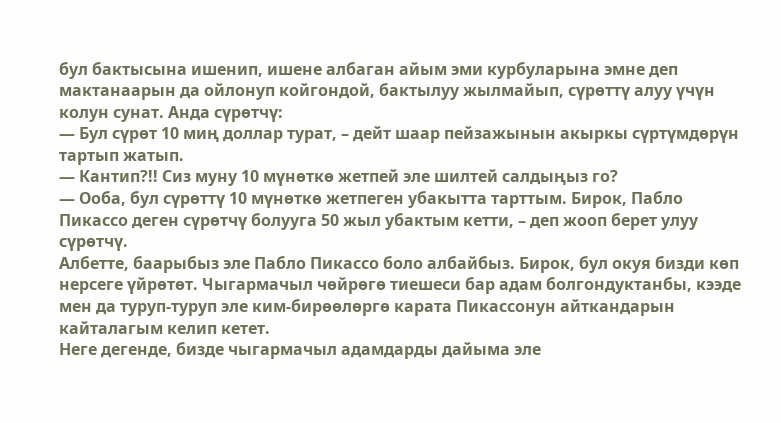бул бактысына ишенип, ишене албаган айым эми курбуларына эмне деп мактанаарын да ойлонуп койгондой, бактылуу жылмайып, сүрөттү алуу үчүн колун сунат. Анда сүрөтчү:
— Бул сүрөт 10 миң доллар турат, – дейт шаар пейзажынын акыркы сүртүмдөрүн тартып жатып.
— Кантип?!! Сиз муну 10 мүнөткө жетпей эле шилтей салдыңыз го?
— Ооба, бул сүрөттү 10 мүнөткө жетпеген убакытта тарттым. Бирок, Пабло Пикассо деген сүрөтчү болууга 50 жыл убактым кетти, – деп жооп берет улуу сүрөтчү.
Албетте, баарыбыз эле Пабло Пикассо боло албайбыз. Бирок, бул окуя бизди көп нерсеге үйрөтөт. Чыгармачыл чөйрөгө тиешеси бар адам болгондуктанбы, кээде мен да туруп-туруп эле ким-бирөөлөргө карата Пикассонун айткандарын кайталагым келип кетет.
Неге дегенде, бизде чыгармачыл адамдарды дайыма эле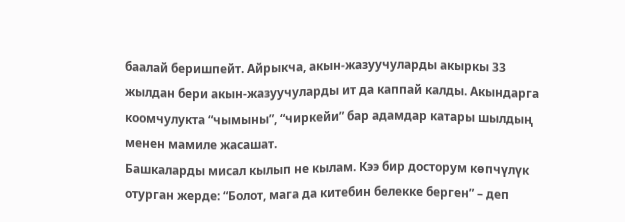баалай беришпейт. Айрыкча, акын-жазуучуларды акыркы 33 жылдан бери акын-жазуучуларды ит да каппай калды. Акындарга коомчулукта “чымыны”, “чиркейи” бар адамдар катары шылдың менен мамиле жасашат.
Башкаларды мисал кылып не кылам. Кээ бир досторум көпчүлүк отурган жерде: “Болот, мага да китебин белекке берген” – деп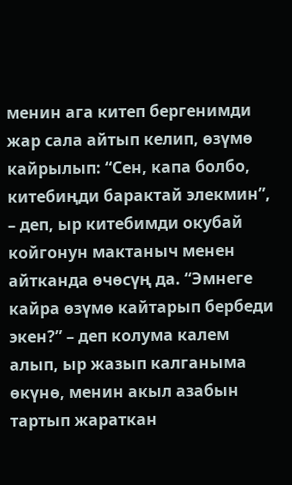менин ага китеп бергенимди жар сала айтып келип, өзүмө кайрылып: “Сен, капа болбо, китебиңди барактай элекмин”, – деп, ыр китебимди окубай койгонун мактаныч менен айтканда өчөсүң да. “Эмнеге кайра өзүмө кайтарып бербеди экен?” – деп колума калем алып, ыр жазып калганыма өкүнө, менин акыл азабын тартып жараткан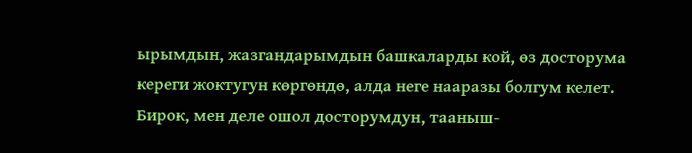ырымдын, жазгандарымдын башкаларды кой, өз досторума кереги жоктугун көргөндө, алда неге нааразы болгум келет. Бирок, мен деле ошол досторумдун, тааныш-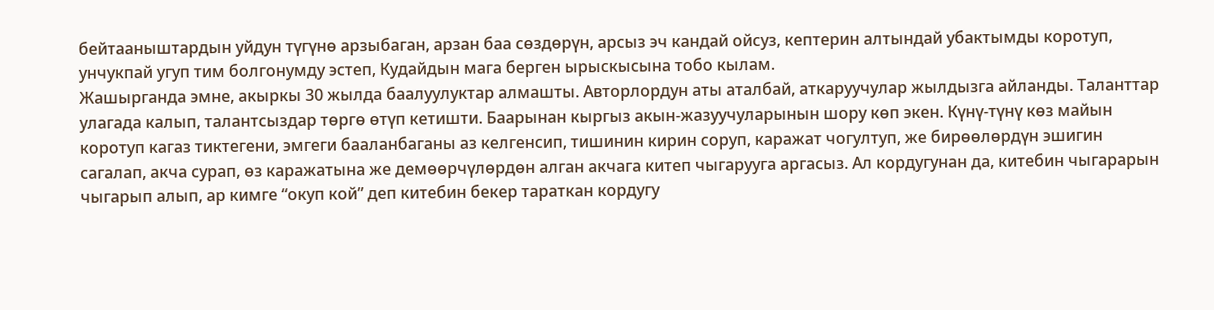бейтааныштардын уйдун түгүнө арзыбаган, арзан баа сөздөрүн, арсыз эч кандай ойсуз, кептерин алтындай убактымды коротуп, унчукпай угуп тим болгонумду эстеп, Кудайдын мага берген ырыскысына тобо кылам.
Жашырганда эмне, акыркы 30 жылда баалуулуктар алмашты. Авторлордун аты аталбай, аткаруучулар жылдызга айланды. Таланттар улагада калып, талантсыздар төргө өтүп кетишти. Баарынан кыргыз акын-жазуучуларынын шору көп экен. Күнү-түнү көз майын коротуп кагаз тиктегени, эмгеги бааланбаганы аз келгенсип, тишинин кирин соруп, каражат чогултуп, же бирөөлөрдүн эшигин сагалап, акча сурап, өз каражатына же демөөрчүлөрдөн алган акчага китеп чыгарууга аргасыз. Ал кордугунан да, китебин чыгарарын чыгарып алып, ар кимге “окуп кой” деп китебин бекер тараткан кордугу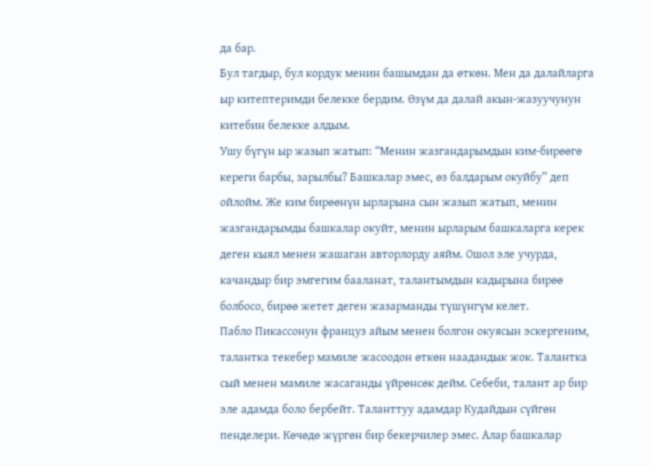да бар.
Бул тагдыр, бул кордук менин башымдан да өткөн. Мен да далайларга ыр китептеримди белекке бердим. Өзүм да далай акын-жазуучунун китебин белекке алдым.
Ушу бүгүн ыр жазып жатып: “Менин жазгандарымдын ким-бирөөгө кереги барбы, зарылбы? Башкалар эмес, өз балдарым окуйбу” деп ойлойм. Же ким бирөөнүн ырларына сын жазып жатып, менин жазгандарымды башкалар окуйт, менин ырларым башкаларга керек деген кыял менен жашаган авторлорду аяйм. Ошол эле учурда, качандыр бир эмгегим бааланат, талантымдын кадырына бирөө болбосо, бирөө жетет деген жазарманды түшүнгүм келет.
Пабло Пикассонун француз айым менен болгон окуясын эскергеним, талантка текебер мамиле жасоодон өткөн наадандык жок. Талантка сый менен мамиле жасаганды үйрөнсөк дейм. Себеби, талант ар бир эле адамда боло бербейт. Таланттуу адамдар Кудайдын сүйгөн пенделери. Көчөдө жүргөн бир бекерчилер эмес. Алар башкалар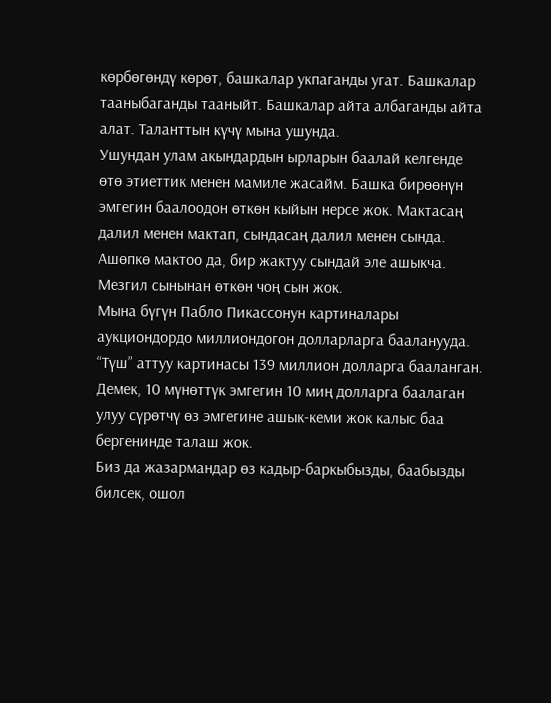көрбөгөндү көрөт, башкалар укпаганды угат. Башкалар тааныбаганды тааныйт. Башкалар айта албаганды айта алат. Таланттын күчү мына ушунда.
Ушундан улам акындардын ырларын баалай келгенде өтө этиеттик менен мамиле жасайм. Башка бирөөнүн эмгегин баалоодон өткөн кыйын нерсе жок. Мактасаң далил менен мактап, сындасаң далил менен сында. Ашөпкө мактоо да, бир жактуу сындай эле ашыкча. Мезгил сынынан өткөн чоң сын жок.
Мына бүгүн Пабло Пикассонун картиналары аукциондордо миллиондогон долларларга бааланууда. “Түш” аттуу картинасы 139 миллион долларга бааланган. Демек, 10 мүнөттүк эмгегин 10 миң долларга баалаган улуу сүрөтчү өз эмгегине ашык-кеми жок калыс баа бергенинде талаш жок.
Биз да жазармандар өз кадыр-баркыбызды, баабызды билсек, ошол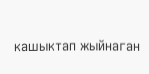кашыктап жыйнаган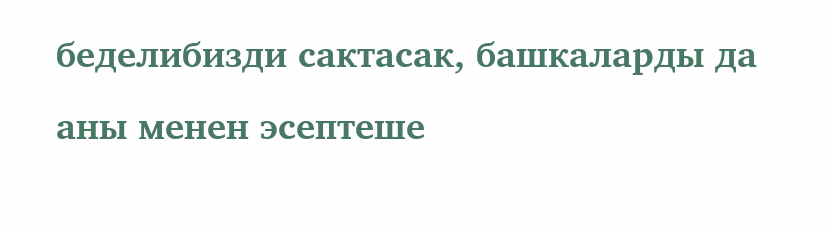беделибизди сактасак, башкаларды да аны менен эсептеше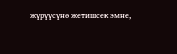жүрүүсүнө жетишсек эмне,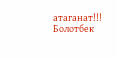атаганат!!!
Болотбек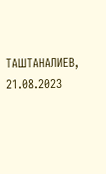ТАШТАНАЛИЕВ, 21.08.2023